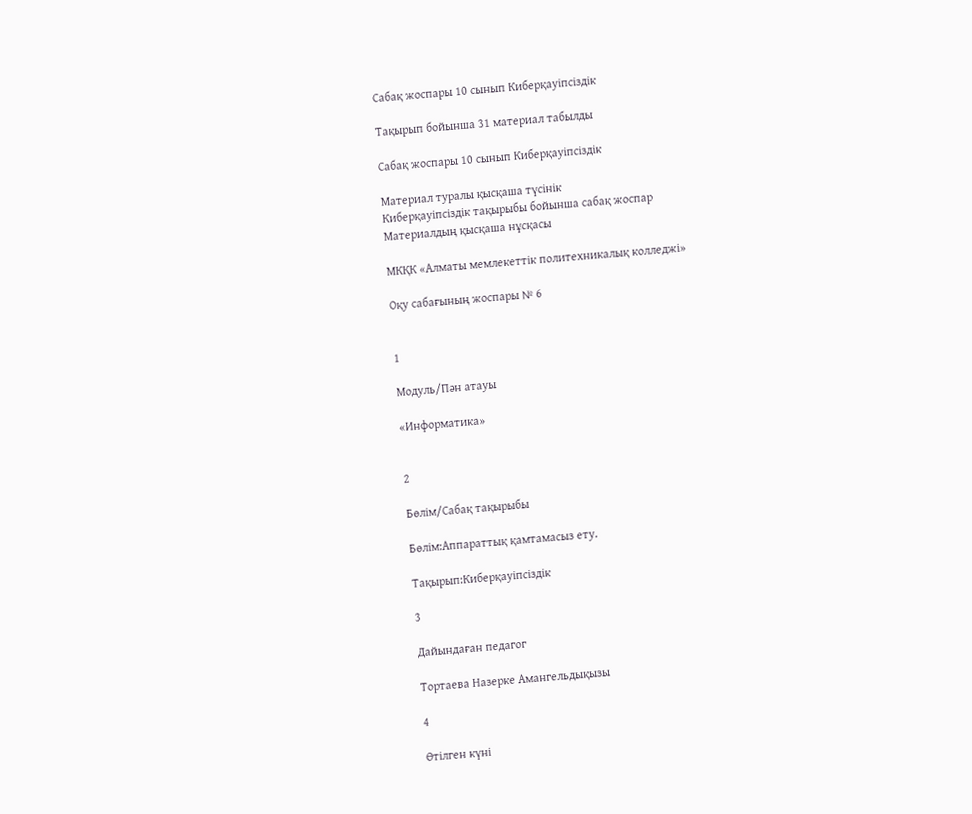Сабақ жоспары 10 сынып Киберқауіпсіздік

Тақырып бойынша 31 материал табылды

Сабақ жоспары 10 сынып Киберқауіпсіздік

Материал туралы қысқаша түсінік
Киберқауіпсіздік тақырыбы бойынша сабақ жоспар
Материалдың қысқаша нұсқасы

МКҚК «Алматы мемлекеттік политехникалық колледжі»

Оқу сабағының жоспары № 6


1

Модуль/Пән атауы

«Информатика»


2

Бөлім/Сабақ тақырыбы

Бөлім:Аппараттық қамтамасыз ету.

Тақырып:Киберқауіпсіздік

3

Дайындаған педагог

Тортаева Назерке Амангельдықызы

4

Өтілген күні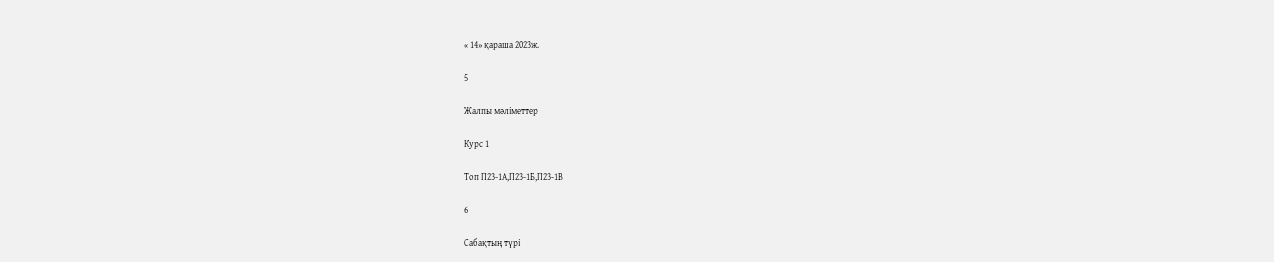« 14» қараша 2023ж.

5

Жалпы мәліметтер

Курс 1

Топ П23-1А,П23-1Б,П23-1В

6

Сабақтың түрі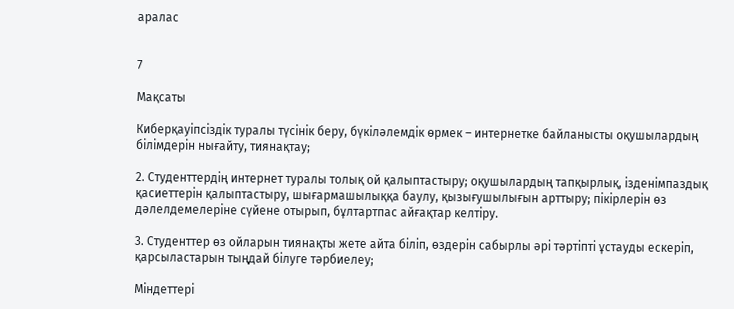аралас


7

Мақсаты

Киберқауіпсіздік туралы түсінік беру, бүкіләлемдік өрмек – интернетке байланысты оқушылардың білімдерін нығайту, тиянақтау;

2. Студенттердің интернет туралы толық ой қалыптастыру; оқушылардың тапқырлық, ізденімпаздық қасиеттерін қалыптастыру, шығармашылыққа баулу, қызығушылығын арттыру; пікірлерін өз дәлелдемелеріне сүйене отырып, бұлтартпас айғақтар келтіру.

3. Студенттер өз ойларын тиянақты жете айта біліп, өздерін сабырлы әрі тәртіпті ұстауды ескеріп, қарсыластарын тыңдай білуге тәрбиелеу;

Міндеттері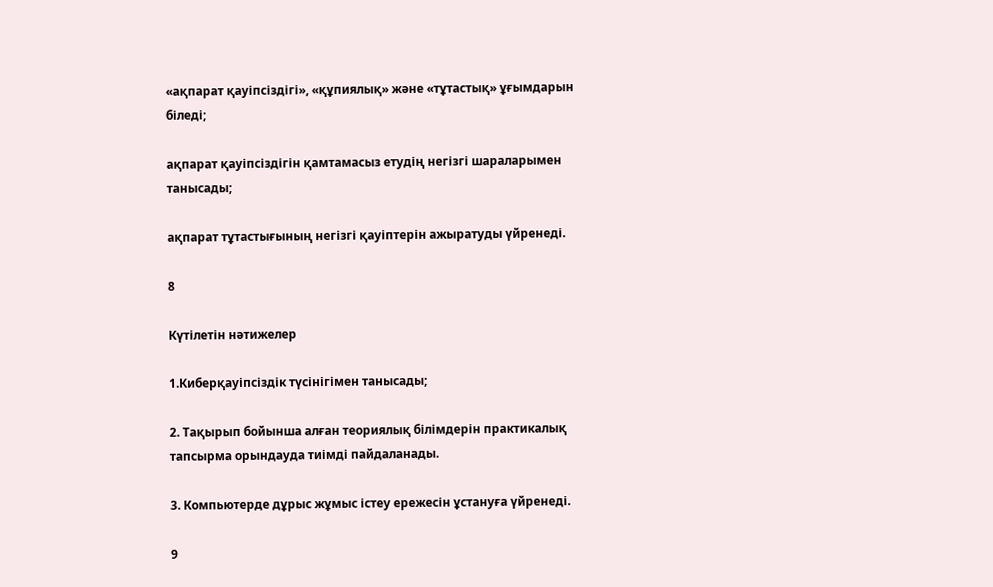«ақпарат қауіпсіздігі», «құпиялық» және «тұтастық» ұғымдарын біледі;

ақпарат қауіпсіздігін қамтамасыз етудің негізгі шараларымен танысады;

ақпарат тұтастығының негізгі қауіптерін ажыратуды үйренеді.

8

Күтілетін нәтижелер

1.Киберқауіпсіздік түсінігімен танысады;

2. Тақырып бойынша алған теориялық білімдерін практикалық тапсырма орындауда тиімді пайдаланады.

3. Компьютерде дұрыс жұмыс істеу ережесін ұстануға үйренеді.

9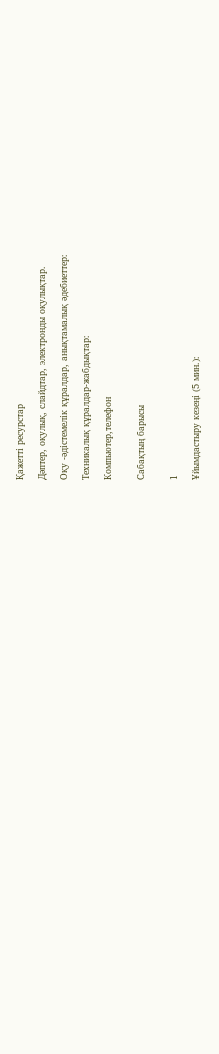Қажетті ресурстар

Дәптер, оқулық, слайдтар, электронды оқулықтар.

Оқу -әдістемелік құралдар, анықтамалық әдебиеттер:

Техникалық құралдар-жабдықтар:

Компьютер,телефон


Сабақтың барысы


1

Ұйымдастыру кезеңі (5 мин.):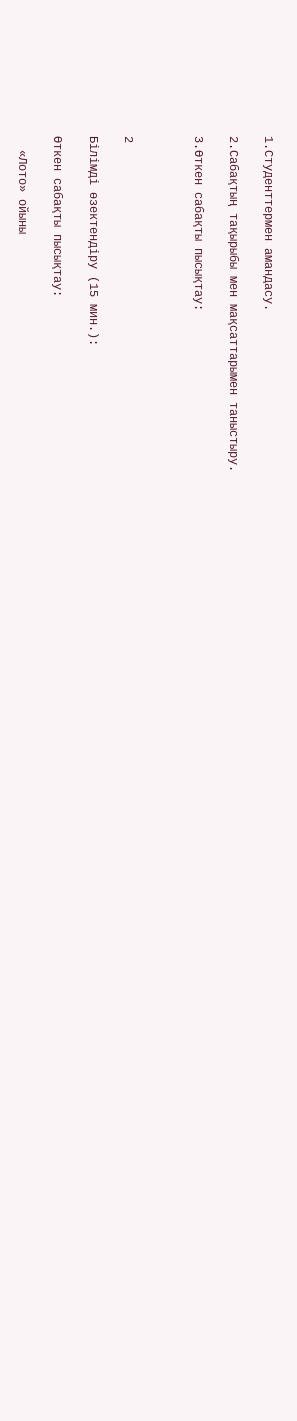1.Студенттермен амандасу.

2.Сабақтың тақырыбы мен мақсаттарымен таныстыру.

3.Өткен сабақты пысықтау:



2

Білімді өзектендіру (15 мин.):

Өткен сабақты пысықтау:

  «Лото» ойыны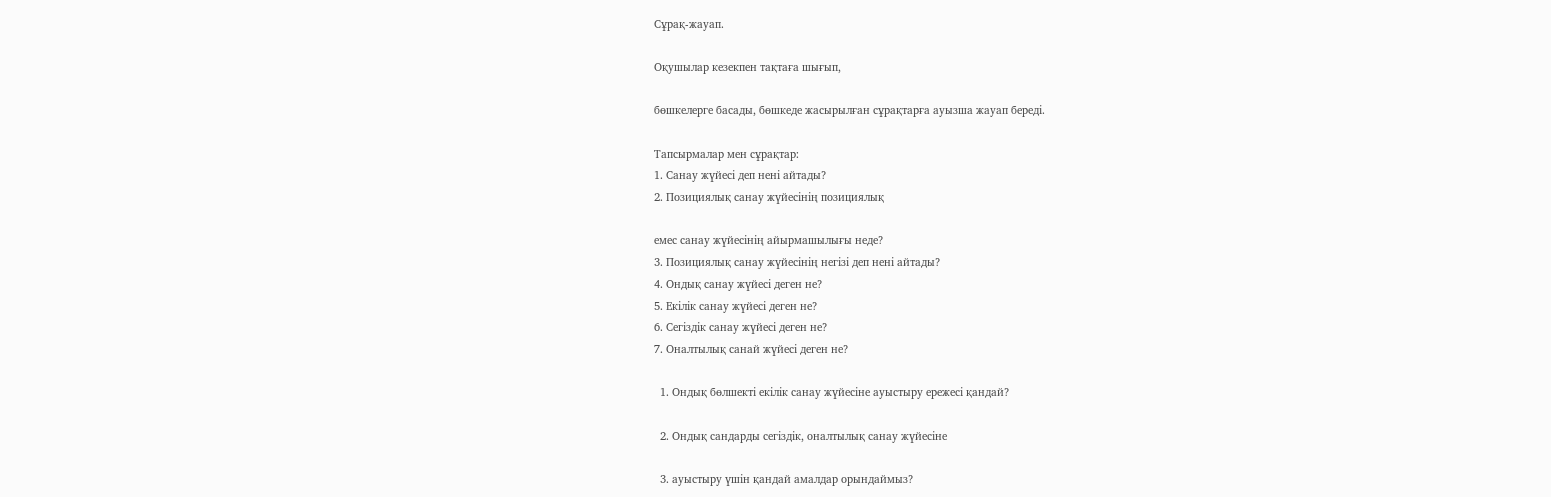Сұрақ-жауап.

Оқушылар кезекпен тақтаға шығып,

бөшкелерге басады, бөшкеде жасырылған сұрақтарға ауызша жауап береді.

Тапсырмалар мен сұрақтар:
1. Санау жүйесі деп нені айтады?
2. Позициялық санау жүйесінің позициялық

емес санау жүйесінің айырмашылығы неде?
3. Позициялық санау жүйесінің негізі деп нені айтады?
4. Ондық санау жүйесі деген не?
5. Екілік санау жүйесі деген не?
6. Сегіздік санау жүйесі деген не?
7. Оналтылық санай жүйесі деген не?

  1. Ондық бөлшекті екілік санау жүйесіне ауыстыру ережесі қандай?

  2. Ондық сандарды сегіздік, оналтылық санау жүйесіне

  3. ауыстыру үшін қандай амалдар орындаймыз?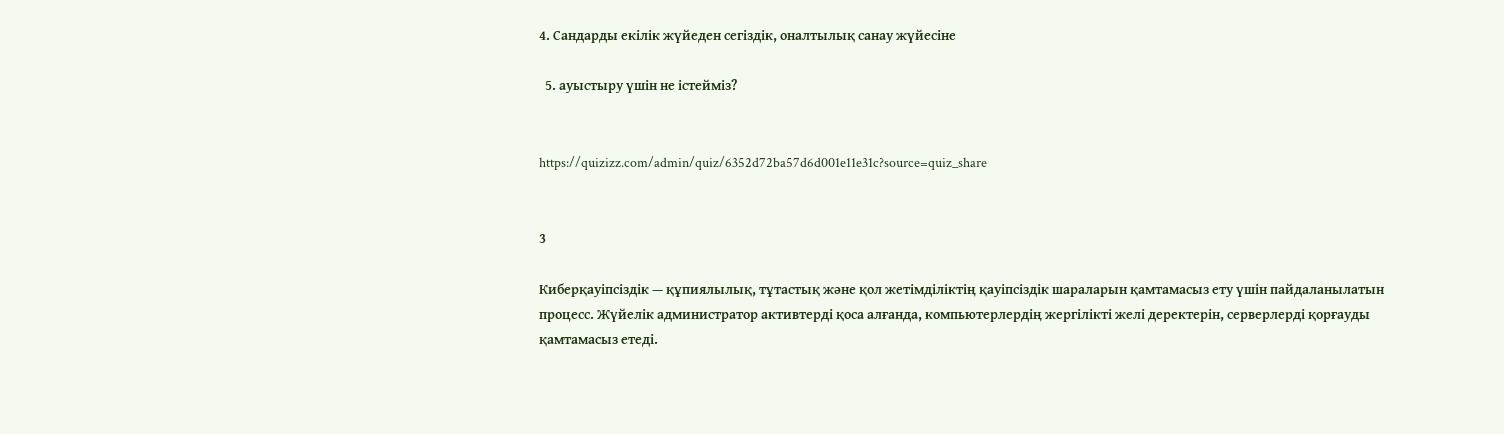4. Сандарды екілік жүйеден сегіздік, оналтылық санау жүйесіне

  5. ауыстыру үшін не істейміз?


https://quizizz.com/admin/quiz/6352d72ba57d6d001e11e31c?source=quiz_share


3

Киберқауіпсіздік — құпиялылық, тұтастық және қол жетімділіктің қауіпсіздік шараларын қамтамасыз ету үшін пайдаланылатын процесс. Жүйелік администратор активтерді қоса алғанда, компьютерлердің жергілікті желі деректерін, серверлерді қорғауды қамтамасыз етеді.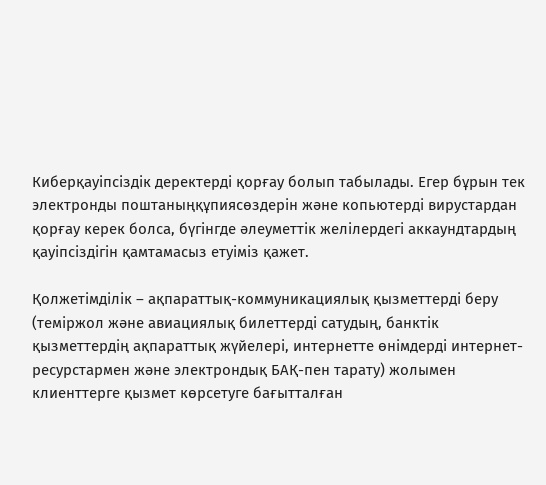Киберқауіпсіздік деректерді қорғау болып табылады. Егер бұрын тек электронды поштаныңқұпиясөздерін және копьютерді вирустардан қорғау керек болса, бүгінгде әлеуметтік желілердегі аккаундтардың қауіпсіздігін қамтамасыз етуіміз қажет.

Қолжетімділік – ақпараттық-коммуникациялық қызметтерді беру (теміржол және авиациялық билеттерді сатудың, банктік қызметтердің ақпараттық жүйелері, интернетте өнімдерді интернет-ресурстармен және электрондық БАҚ-пен тарату) жолымен клиенттерге қызмет көрсетуге бағытталған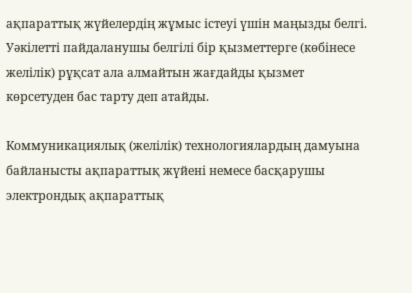ақпараттық жүйелердің жұмыс істеуі үшін маңызды белгі. Уәкілетті пайдаланушы белгілі бір қызметтерге (көбінесе желілік) рұқсат ала алмайтын жағдайды қызмет көрсетуден бас тарту деп атайды.

Коммуникациялық (желілік) технологиялардың дамуына байланысты ақпараттық жүйені немесе басқарушы электрондық ақпараттық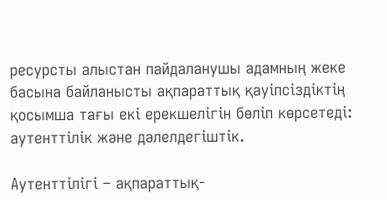ресурсты алыстан пайдаланушы адамның жеке басына байланысты ақпараттық қауіпсіздіктің қосымша тағы екі ерекшелігін бөліп көрсетеді: аутенттілік және дәлелдегіштік.

Аутенттілігі – ақпараттық-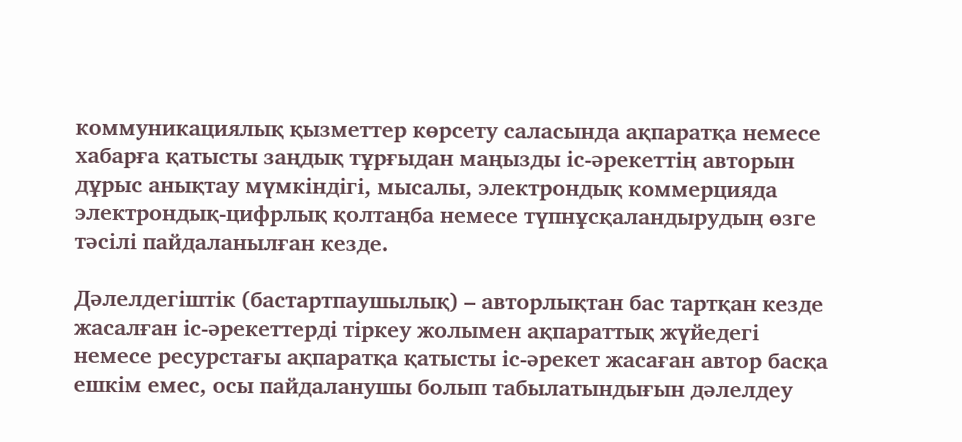коммуникациялық қызметтер көрсету саласында ақпаратқа немесе хабарға қатысты заңдық тұрғыдан маңызды іс-әрекеттің авторын дұрыс анықтау мүмкіндігі, мысалы, электрондық коммерцияда электрондық-цифрлық қолтаңба немесе түпнұсқаландырудың өзге тәсілі пайдаланылған кезде.

Дәлелдегіштік (бастартпаушылық) – авторлықтан бас тартқан кезде жасалған іс-әрекеттерді тіркеу жолымен ақпараттық жүйедегі немесе ресурстағы ақпаратқа қатысты іс-әрекет жасаған автор басқа ешкім емес, осы пайдаланушы болып табылатындығын дәлелдеу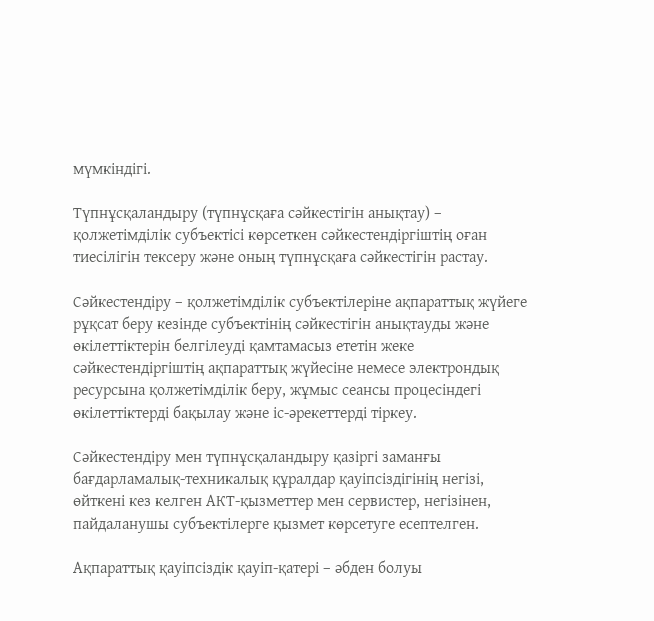мүмкіндігі.

Түпнұсқаландыру (түпнұсқаға сәйкестігін анықтау) – қолжетімділік субъектісі көрсеткен сәйкестендіргіштің оған тиесілігін тексеру және оның түпнұсқаға сәйкестігін растау.

Сәйкестендіру – қолжетімділік субъектілеріне ақпараттық жүйеге рұқсат беру кезінде субъектінің сәйкестігін анықтауды және өкілеттіктерін белгілеуді қамтамасыз ететін жеке сәйкестендіргіштің ақпараттық жүйесіне немесе электрондық ресурсына қолжетімділік беру, жұмыс сеансы процесіндегі өкілеттіктерді бақылау және іс-әрекеттерді тіркеу.

Сәйкестендіру мен түпнұсқаландыру қазіргі заманғы бағдарламалық-техникалық құралдар қауіпсіздігінің негізі, өйткені кез келген АКТ-қызметтер мен сервистер, негізінен, пайдаланушы субъектілерге қызмет көрсетуге есептелген.

Ақпараттық қауіпсіздік қауіп-қатері – әбден болуы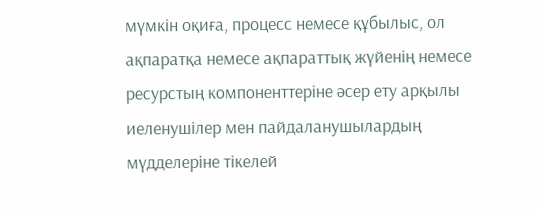мүмкін оқиға, процесс немесе құбылыс, ол ақпаратқа немесе ақпараттық жүйенің немесе ресурстың компоненттеріне әсер ету арқылы иеленушілер мен пайдаланушылардың мүдделеріне тікелей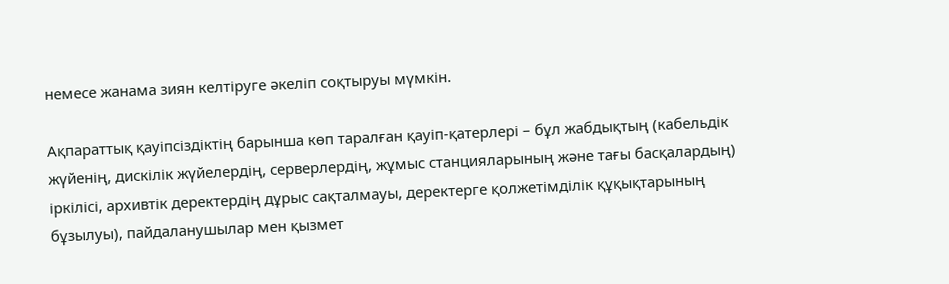немесе жанама зиян келтіруге әкеліп соқтыруы мүмкін.

Ақпараттық қауіпсіздіктің барынша көп таралған қауіп-қатерлері – бұл жабдықтың (кабельдік жүйенің, дискілік жүйелердің, серверлердің, жұмыс станцияларының және тағы басқалардың) іркілісі, архивтік деректердің дұрыс сақталмауы, деректерге қолжетімділік құқықтарының бұзылуы), пайдаланушылар мен қызмет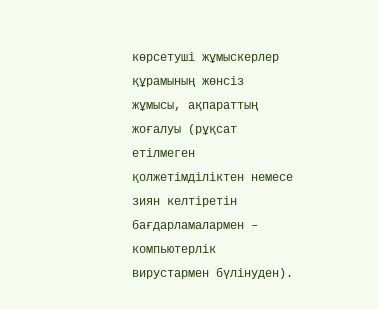көрсетуші жұмыскерлер құрамының жөнсіз жұмысы, ақпараттың жоғалуы (рұқсат етілмеген қолжетімділіктен немесе зиян келтіретін бағдарламалармен – компьютерлік вирустармен бүлінуден).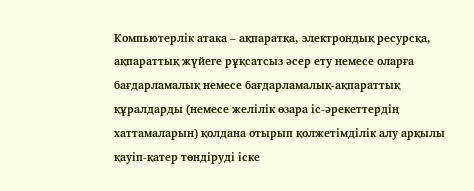Компьютерлік атака – ақпаратқа, электрондық ресурсқа, ақпараттық жүйеге рұқсатсыз әсер ету немесе оларға бағдарламалық немесе бағдарламалық-ақпараттық құралдарды (немесе желілік өзара іс-әрекеттердің хаттамаларын) қолдана отырып қолжетімділік алу арқылы қауіп-қатер төндіруді іске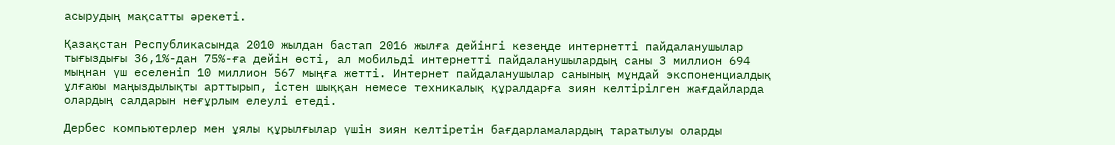асырудың мақсатты әрекеті.

Қазақстан Республикасында 2010 жылдан бастап 2016 жылға дейінгі кезеңде интернетті пайдаланушылар тығыздығы 36,1%-дан 75%-ға дейін өсті, ал мобильді интернетті пайдаланушылардың саны 3 миллион 694 мыңнан үш еселеніп 10 миллион 567 мыңға жетті. Интернет пайдаланушылар санының мұндай экспоненциалдық ұлғаюы маңыздылықты арттырып, істен шыққан немесе техникалық құралдарға зиян келтірілген жағдайларда олардың салдарын неғұрлым елеулі етеді.

Дербес компьютерлер мен ұялы құрылғылар үшін зиян келтіретін бағдарламалардың таратылуы оларды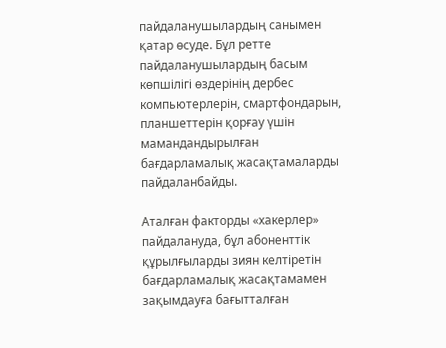пайдаланушылардың санымен қатар өсуде. Бұл ретте пайдаланушылардың басым көпшілігі өздерінің дербес компьютерлерін, смартфондарын, планшеттерін қорғау үшін мамандандырылған бағдарламалық жасақтамаларды пайдаланбайды.

Аталған факторды «хакерлер» пайдалануда, бұл абоненттік құрылғыларды зиян келтіретін бағдарламалық жасақтамамен зақымдауға бағытталған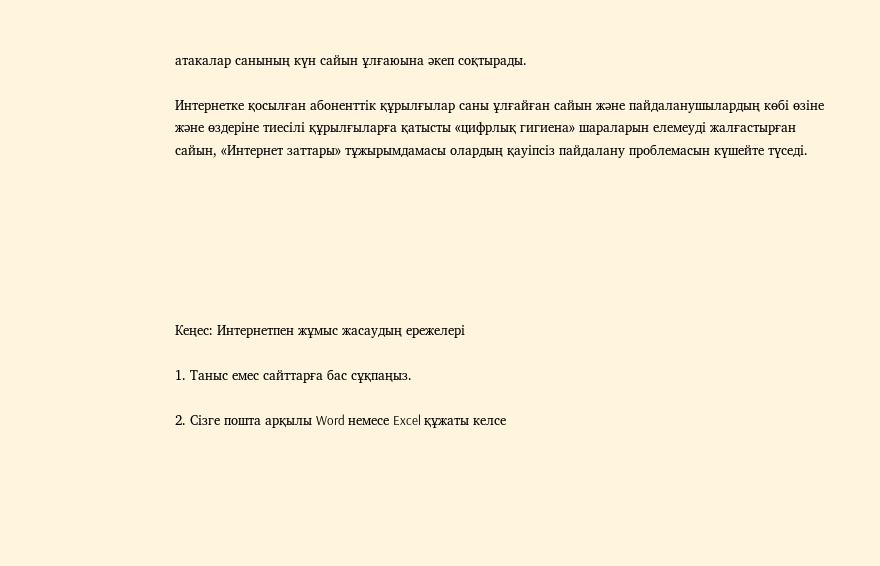атакалар санының күн сайын ұлғаюына әкеп соқтырады.

Интернетке қосылған абоненттік құрылғылар саны ұлғайған сайын және пайдаланушылардың көбі өзіне және өздеріне тиесілі құрылғыларға қатысты «цифрлық гигиена» шараларын елемеуді жалғастырған сайын, «Интернет заттары» тұжырымдамасы олардың қауіпсіз пайдалану проблемасын күшейте түседі.







Кеңес: Интернетпен жұмыс жасаудың ережелері

1. Таныс емес сайттарға бас сұқпаңыз.

2. Сізге пошта арқылы Word немесе Excel құжаты келсе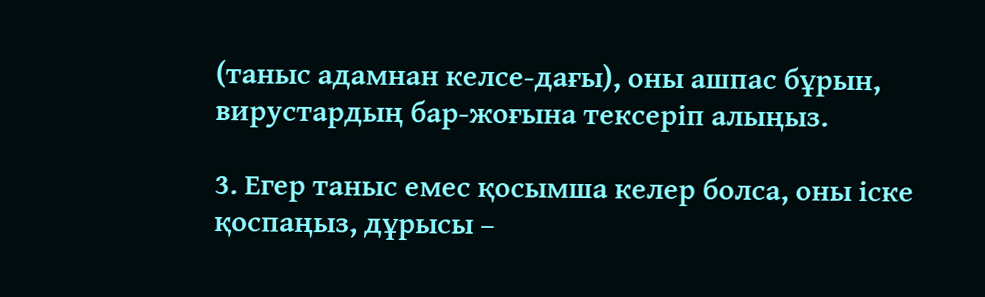(таныс адамнан келсе-дағы), оны ашпас бұрын, вирустардың бар-жоғына тексеріп алыңыз.

3. Егер таныс емес қосымша келер болса, оны іске қоспаңыз, дұрысы –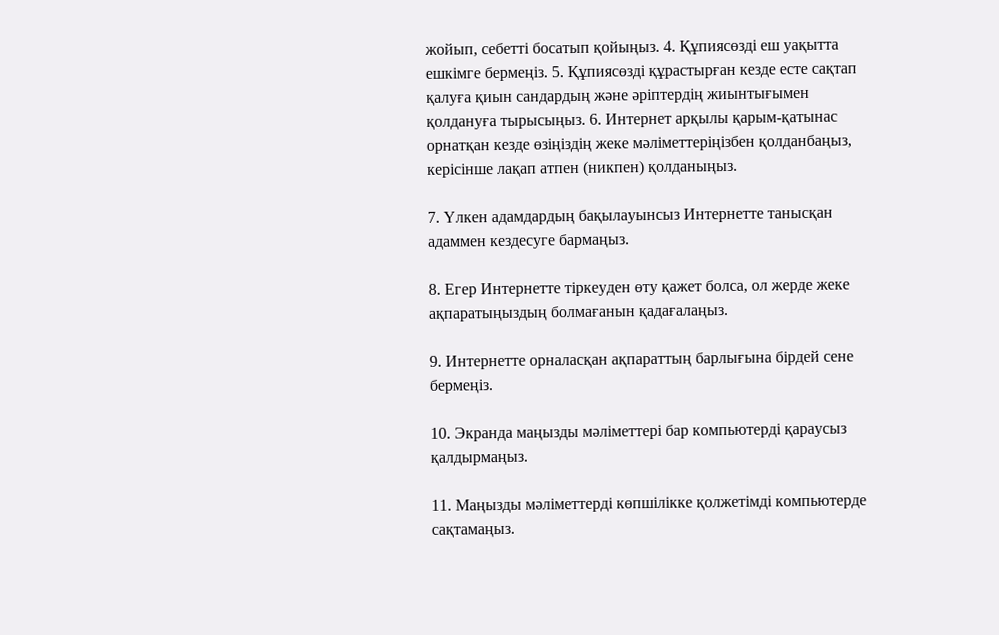жойып, себетті босатып қойыңыз. 4. Құпиясөзді еш уақытта ешкімге бермеңіз. 5. Құпиясөзді құрастырған кезде есте сақтап қалуға қиын сандардың және әріптердің жиынтығымен қолдануға тырысыңыз. 6. Интернет арқылы қарым-қатынас орнатқан кезде өзіңіздің жеке мәліметтеріңізбен қолданбаңыз, керісінше лақап атпен (никпен) қолданыңыз.

7. Үлкен адамдардың бақылауынсыз Интернетте танысқан адаммен кездесуге бармаңыз.

8. Егер Интернетте тіркеуден өту қажет болса, ол жерде жеке ақпаратыңыздың болмағанын қадағалаңыз.

9. Интернетте орналасқан ақпараттың барлығына бірдей сене бермеңіз.

10. Экранда маңызды мәліметтері бар компьютерді қараусыз қалдырмаңыз.

11. Маңызды мәліметтерді көпшілікке қолжетімді компьютерде сақтамаңыз.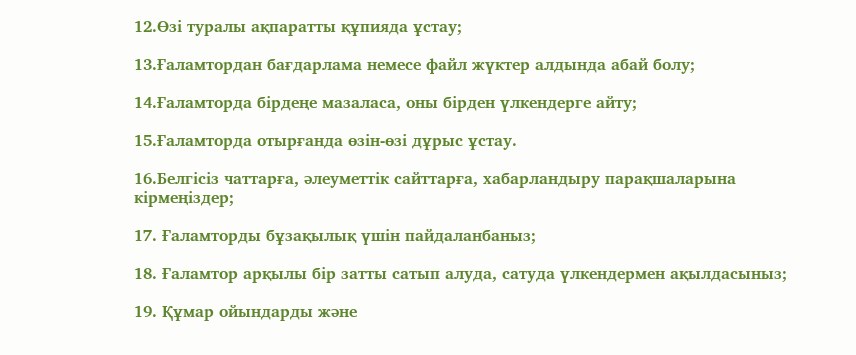12.Өзі туралы ақпаратты құпияда ұстау;

13.Ғаламтордан бағдарлама немесе файл жүктер алдында абай болу;

14.Ғаламторда бірдеңе мазаласа, оны бірден үлкендерге айту;

15.Ғаламторда отырғанда өзін-өзі дұрыс ұстау.

16.Белгісіз чаттарға, әлеуметтік сайттарға, хабарландыру парақшаларына кірмеңіздер;

17. Ғаламторды бұзақылық үшін пайдаланбаныз;

18. Ғаламтор арқылы бір затты сатып алуда, сатуда үлкендермен ақылдасыныз;

19. Құмар ойындарды және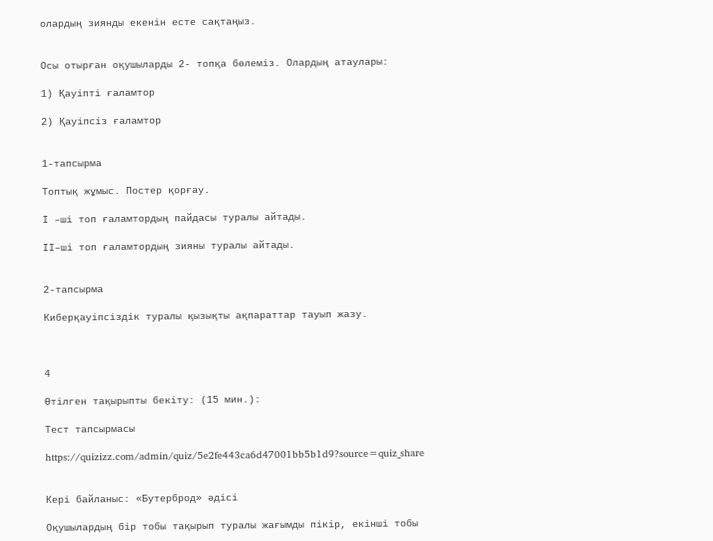олардың зиянды екенін есте сақтаңыз.


Осы отырған оқушыларды 2- топқа бөлеміз. Олардың атаулары:

1) Қауіпті ғаламтор

2) Қауіпсіз ғаламтор


1-тапсырма

Топтық жұмыс. Постер қорғау.

І –ші топ ғаламтордың пайдасы туралы айтады.

ІІ–ші топ ғаламтордың зияны туралы айтады.


2-тапсырма

Киберқауіпсіздік туралы қызықты ақпараттар тауып жазу.



4

Өтілген тақырыпты бекіту: (15 мин.):

Тест тапсырмасы

https://quizizz.com/admin/quiz/5e2fe443ca6d47001bb5b1d9?source=quiz_share


Кері байланыс: «Бутерброд» әдісі

Оқушылардың бір тобы тақырып туралы жағымды пікір, екінші тобы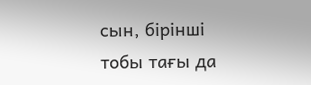сын, бірінші тобы тағы да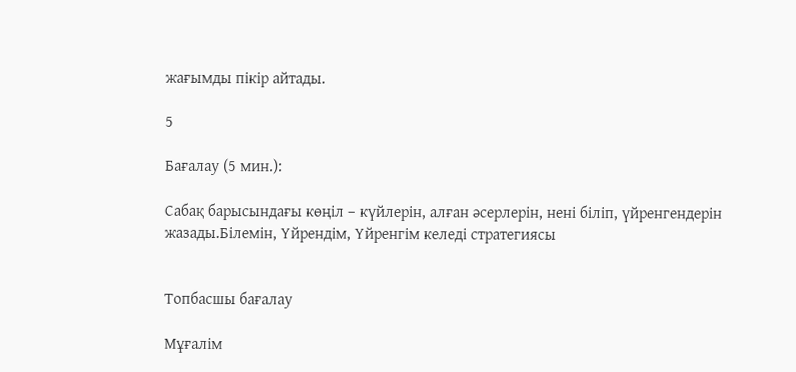жағымды пікір айтады.

5

Бағалау (5 мин.):

Сабақ барысындағы көңіл – күйлерін, алған әсерлерін, нені біліп, үйренгендерін жазады.Білемін, Үйрендім, Үйренгім келеді стратегиясы


Топбасшы бағалау

Мұғалім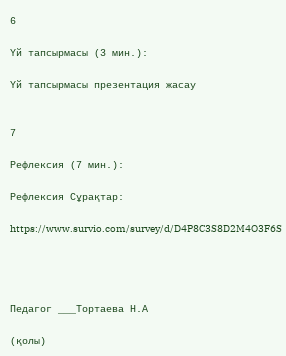6

Үй тапсырмасы (3 мин.):

Үй тапсырмасы презентация жасау


7

Рефлексия (7 мин.):

Рефлексия Сұрақтар:

https://www.survio.com/survey/d/D4P8C3S8D2M4O3F6S




Педагог ___Тортаева Н.А

(қолы)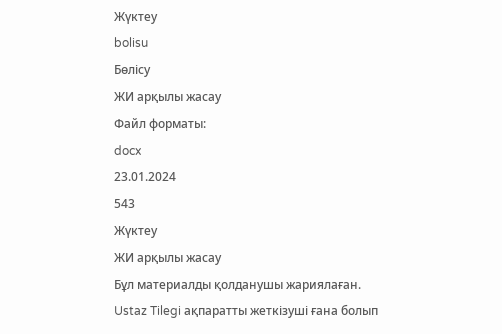Жүктеу
bolisu
Бөлісу
ЖИ арқылы жасау
Файл форматы:
docx
23.01.2024
543
Жүктеу
ЖИ арқылы жасау
Бұл материалды қолданушы жариялаған. Ustaz Tilegi ақпаратты жеткізуші ғана болып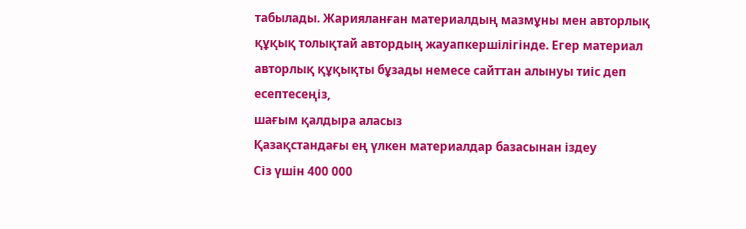табылады. Жарияланған материалдың мазмұны мен авторлық құқық толықтай автордың жауапкершілігінде. Егер материал авторлық құқықты бұзады немесе сайттан алынуы тиіс деп есептесеңіз,
шағым қалдыра аласыз
Қазақстандағы ең үлкен материалдар базасынан іздеу
Сіз үшін 400 000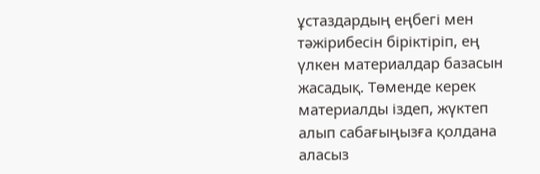ұстаздардың еңбегі мен тәжірибесін біріктіріп, ең үлкен материалдар базасын жасадық. Төменде керек материалды іздеп, жүктеп алып сабағыңызға қолдана аласыз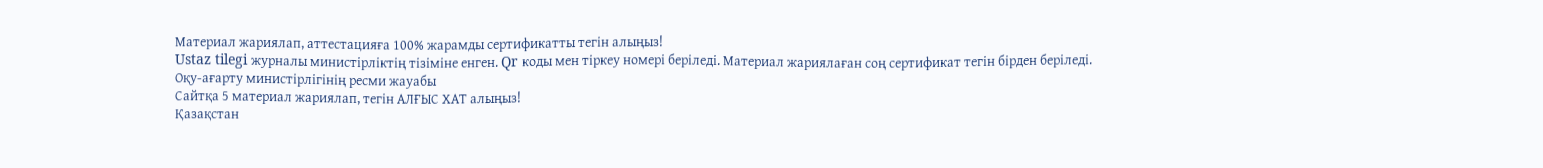Материал жариялап, аттестацияға 100% жарамды сертификатты тегін алыңыз!
Ustaz tilegi журналы министірліктің тізіміне енген. Qr коды мен тіркеу номері беріледі. Материал жариялаған соң сертификат тегін бірден беріледі.
Оқу-ағарту министірлігінің ресми жауабы
Сайтқа 5 материал жариялап, тегін АЛҒЫС ХАТ алыңыз!
Қазақстан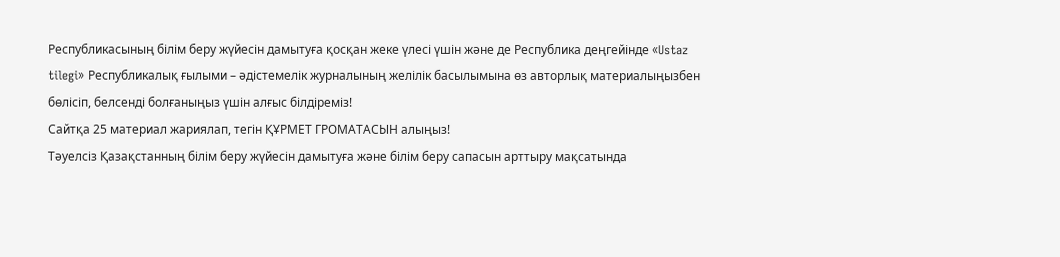Республикасының білім беру жүйесін дамытуға қосқан жеке үлесі үшін және де Республика деңгейінде «Ustaz tilegi» Республикалық ғылыми – әдістемелік журналының желілік басылымына өз авторлық материалыңызбен бөлісіп, белсенді болғаныңыз үшін алғыс білдіреміз!
Сайтқа 25 материал жариялап, тегін ҚҰРМЕТ ГРОМАТАСЫН алыңыз!
Тәуелсіз Қазақстанның білім беру жүйесін дамытуға және білім беру сапасын арттыру мақсатында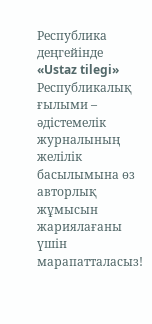Республика деңгейінде «Ustaz tilegi» Республикалық ғылыми – әдістемелік журналының желілік басылымына өз авторлық жұмысын жариялағаны үшін марапатталасыз!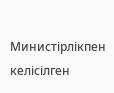Министірлікпен келісілген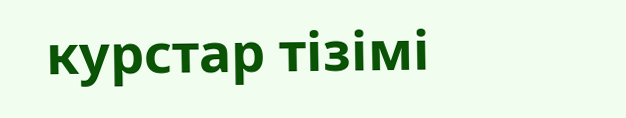курстар тізімі